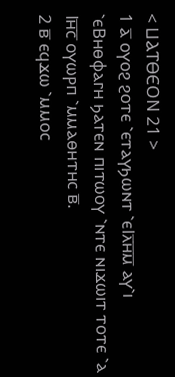< ⳘⲀⲦⲐⲈⲞⲚ 21 >
1 ⲁ̅ ⲟⲩⲟϩ ϩⲟⲧⲉ ⳿ⲉⲧⲁⲩϧⲱⲛⲧ ⳿ⲉⲒⲗ̅ⲏ̅ⲙ̅ ⲁⲩ⳿ⲓ ⳿ⲉⲂⲏⲑⲫⲁⲅⲏ ϧⲁⲧⲉⲛ ⲡⲓⲧⲱⲟⲩ ⳿ⲛⲧⲉ ⲛⲓϫⲱⲓⲧ ⲧⲟⲧⲉ ⳿ⲁ Ⲓⲏ̅ⲥ̅ ⲟⲩⲱⲣⲡ ⳿ⲙⲙⲁⲑⲏⲧⲏⲥ ⲃ̅.
2 ⲃ̅ ⲉϥϫⲱ ⳿ⲙⲙⲟⲥ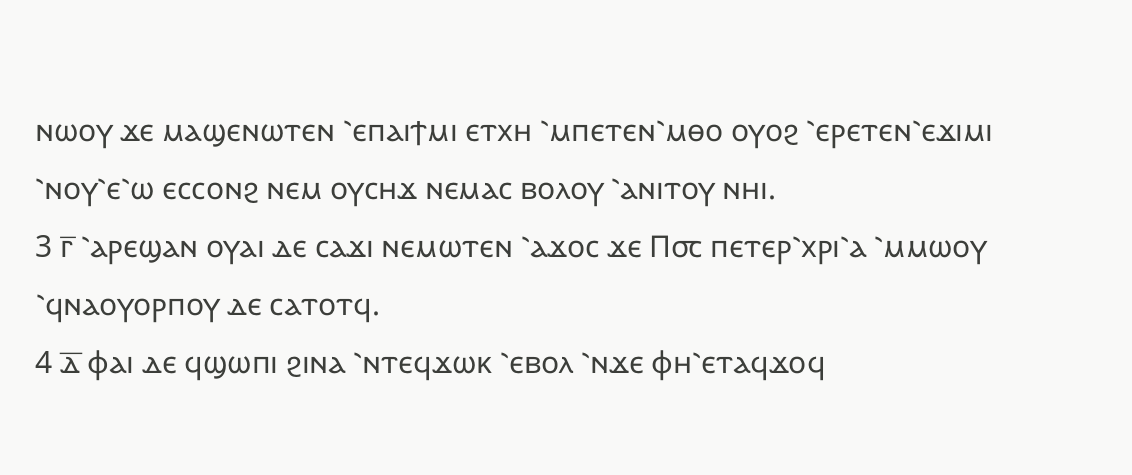ⲛⲱⲟⲩ ϫⲉ ⲙⲁϣⲉⲛⲱⲧⲉⲛ ⳿ⲉⲡⲁⲓϯⲙⲓ ⲉⲧⲭⲏ ⳿ⲙⲡⲉⲧⲉⲛ⳿ⲙⲑⲟ ⲟⲩⲟϩ ⳿ⲉⲣⲉⲧⲉⲛ⳿ⲉϫⲓⲙⲓ ⳿ⲛⲟⲩ⳿ⲉ⳿ⲱ ⲉⲥⲥⲟⲛϩ ⲛⲉⲙ ⲟⲩⲥⲏϫ ⲛⲉⲙⲁⲥ ⲃⲟⲗⲟⲩ ⳿ⲁⲛⲓⲧⲟⲩ ⲛⲏⲓ.
3 ⲅ̅ ⳿ⲁⲣⲉϣⲁⲛ ⲟⲩⲁⲓ ⲇⲉ ⲥⲁϫⲓ ⲛⲉⲙⲱⲧⲉⲛ ⳿ⲁϫⲟⲥ ϫⲉ Ⲡ⳪ ⲡⲉⲧⲉⲣ⳿ⲭⲣⲓ⳿ⲁ ⳿ⲙⲙⲱⲟⲩ ⳿ϥⲛⲁⲟⲩⲟⲣⲡⲟⲩ ⲇⲉ ⲥⲁⲧⲟⲧϥ.
4 ⲇ̅ ⲫⲁⲓ ⲇⲉ ϥϣⲱⲡⲓ ϩⲓⲛⲁ ⳿ⲛⲧⲉϥϫⲱⲕ ⳿ⲉⲃⲟⲗ ⳿ⲛϫⲉ ⲫⲏ⳿ⲉⲧⲁϥϫⲟϥ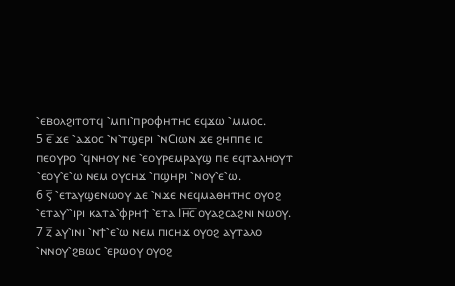⳿ⲉⲃⲟⲗϩⲓⲧⲟⲧϥ ⳿ⲙⲡⲓ⳿ⲡⲣⲟⲫⲏⲧⲏⲥ ⲉϥϫⲱ ⳿ⲙⲙⲟⲥ.
5 ⲉ̅ ϫⲉ ⳿ⲁϫⲟⲥ ⳿ⲛ⳿ⲧϣⲉⲣⲓ ⳿ⲛⲤⲓⲱⲛ ϫⲉ ϩⲏⲡⲡⲉ ⲓⲥ ⲡⲉⲟⲩⲣⲟ ⳿ϥⲛⲏⲟⲩ ⲛⲉ ⳿ⲉⲟⲩⲣⲉⲙⲣⲁⲩϣ ⲡⲉ ⲉϥⲧⲁⲗⲏⲟⲩⲧ ⳿ⲉⲟⲩ⳿ⲉ⳿ⲱ ⲛⲉⲙ ⲟⲩⲥⲏϫ ⳿ⲡϣⲏⲣⲓ ⳿ⲛⲟⲩ⳿ⲉ⳿ⲱ.
6 ⲋ̅ ⳿ⲉⲧⲁⲩϣⲉⲛⲱⲟⲩ ⲇⲉ ⳿ⲛϫⲉ ⲛⲉϥⲙⲁⲑⲏⲧⲏⲥ ⲟⲩⲟϩ ⳿ⲉⲧⲁⲩ⳿⳿ⲓⲣⲓ ⲕⲁⲧⲁ⳿ⲫⲣⲏϯ ⳿ⲉⲧⲁ Ⲓⲏ̅ⲥ̅ ⲟⲩⲁϩⲥⲁϩⲛⲓ ⲛⲱⲟⲩ.
7 ⲍ̅ ⲁⲩ⳿ⲓⲛⲓ ⳿ⲛϯ⳿ⲉ⳿ⲱ ⲛⲉⲙ ⲡⲓⲥⲏϫ ⲟⲩⲟϩ ⲁⲩⲧⲁⲗⲟ ⳿ⲛⲛⲟⲩ⳿ϩⲃⲱⲥ ⳿ⲉⲣⲱⲟⲩ ⲟⲩⲟϩ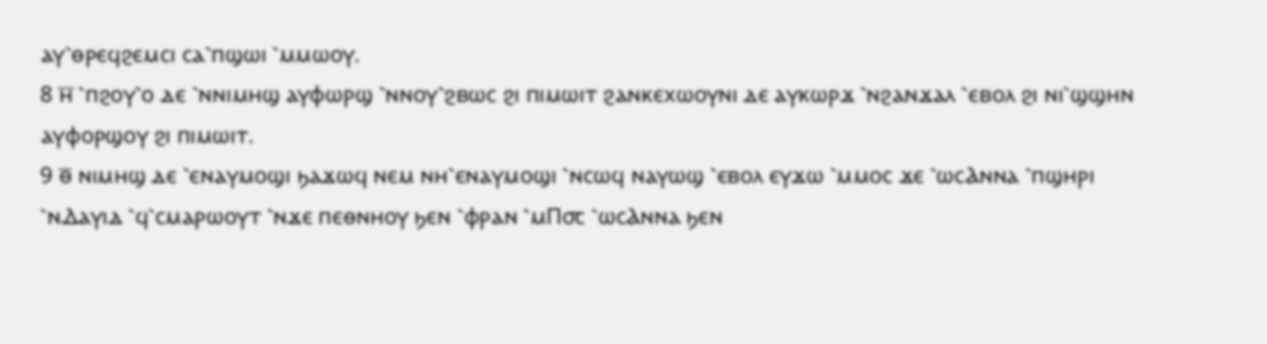ⲁⲩ⳿ⲑⲣⲉϥϩⲉⲙⲥⲓ ⲥⲁ⳿ⲡϣⲱⲓ ⳿ⲙⲙⲱⲟⲩ.
8 ⲏ̅ ⳿ⲡϩⲟⲩ⳿ⲟ ⲇⲉ ⳿ⲛⲛⲓⲙⲏϣ ⲁⲩⲫⲱⲣϣ ⳿ⲛⲛⲟⲩ⳿ϩⲃⲱⲥ ϩⲓ ⲡⲓⲙⲱⲓⲧ ϩⲁⲛⲕⲉⲭⲱⲟⲩⲛⲓ ⲇⲉ ⲁⲩⲕⲱⲣϫ ⳿ⲛϩⲁⲛϫⲁⲗ ⳿ⲉⲃⲟⲗ ϩⲓ ⲛⲓ⳿ϣϣⲏⲛ ⲁⲩⲫⲟⲣϣⲟⲩ ϩⲓ ⲡⲓⲙⲱⲓⲧ.
9 ⲑ̅ ⲛⲓⲙⲏϣ ⲇⲉ ⳿ⲉⲛⲁⲩⲙⲟϣⲓ ϧⲁϫⲱϥ ⲛⲉⲙ ⲛⲏ⳿ⲉⲛⲁⲩⲙⲟϣⲓ ⳿ⲛⲥⲱϥ ⲛⲁⲩⲱϣ ⳿ⲉⲃⲟⲗ ⲉⲩϫⲱ ⳿ⲙⲙⲟⲥ ϫⲉ ⳿ⲱⲥⲀⲛⲛⲁ ⳿ⲡϣⲏⲣⲓ ⳿ⲛⲆⲁⲩⲓⲇ ⳿ϥ⳿ⲥⲙⲁⲣⲱⲟⲩⲧ ⳿ⲛϫⲉ ⲡⲉⲑⲛⲏⲟⲩ ϧⲉⲛ ⳿ⲫⲣⲁⲛ ⳿ⲙⲠ⳪ ⳿ⲱⲥⲀⲛⲛⲁ ϧⲉⲛ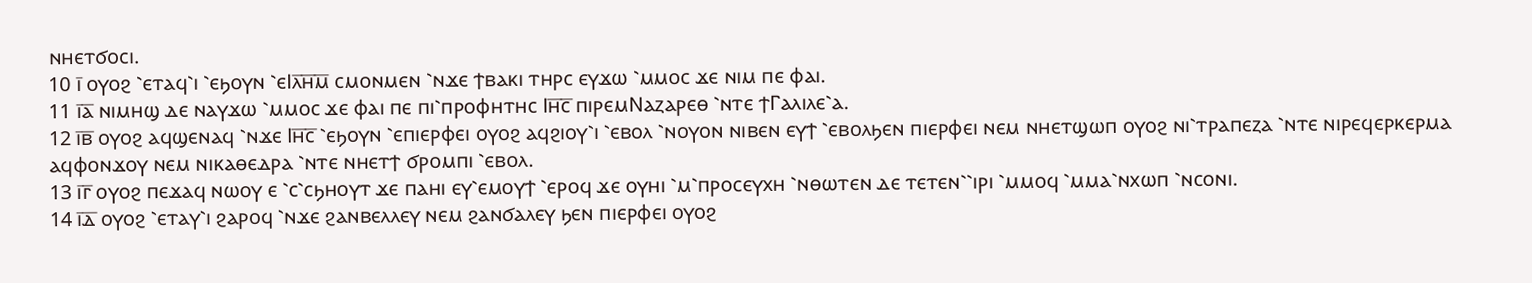ⲛⲏⲉⲧϭⲟⲥⲓ.
10 ⲓ̅ ⲟⲩⲟϩ ⳿ⲉⲧⲁϥ⳿ⲓ ⳿ⲉϧⲟⲩⲛ ⳿ⲉⲒⲗ̅ⲏ̅ⲙ̅ ⲥⲙⲟⲛⲙⲉⲛ ⳿ⲛϫⲉ ϯⲃⲁⲕⲓ ⲧⲏⲣⲥ ⲉⲩϫⲱ ⳿ⲙⲙⲟⲥ ϫⲉ ⲛⲓⲙ ⲡⲉ ⲫⲁⲓ.
11 ⲓ̅ⲁ̅ ⲛⲓⲙⲏϣ ⲇⲉ ⲛⲁⲩϫⲱ ⳿ⲙⲙⲟⲥ ϫⲉ ⲫⲁⲓ ⲡⲉ ⲡⲓ⳿ⲡⲣⲟⲫⲏⲧⲏⲥ Ⲓⲏ̅ⲥ̅ ⲡⲓⲣⲉⲙⲚⲁⲍⲁⲣⲉⲑ ⳿ⲛⲧⲉ ϯⲄⲁⲗⲓⲗⲉ⳿ⲁ.
12 ⲓ̅ⲃ̅ ⲟⲩⲟϩ ⲁϥϣⲉⲛⲁϥ ⳿ⲛϫⲉ Ⲓⲏ̅ⲥ̅ ⳿ⲉϧⲟⲩⲛ ⳿ⲉⲡⲓⲉⲣⲫⲉⲓ ⲟⲩⲟϩ ⲁϥϩⲓⲟⲩ⳿ⲓ ⳿ⲉⲃⲟⲗ ⳿ⲛⲟⲩⲟⲛ ⲛⲓⲃⲉⲛ ⲉⲩϯ ⳿ⲉⲃⲟⲗϧⲉⲛ ⲡⲓⲉⲣⲫⲉⲓ ⲛⲉⲙ ⲛⲏⲉⲧϣⲱⲡ ⲟⲩⲟϩ ⲛⲓ⳿ⲧⲣⲁⲡⲉⲍⲁ ⳿ⲛⲧⲉ ⲛⲓⲣⲉϥⲉⲣⲕⲉⲣⲙⲁ ⲁϥⲫⲟⲛϫⲟⲩ ⲛⲉⲙ ⲛⲓⲕⲁⲑⲉⲇⲣⲁ ⳿ⲛⲧⲉ ⲛⲏⲉⲧϯ ϭⲣⲟⲙⲡⲓ ⳿ⲉⲃⲟⲗ.
13 ⲓ̅ⲅ̅ ⲟⲩⲟϩ ⲡⲉϫⲁϥ ⲛⲱⲟⲩ ⲉ ⳿ⲥ⳿ⲥϧⲏⲟⲩⲧ ϫⲉ ⲡⲁⲏⲓ ⲉⲩ⳿ⲉⲙⲟⲩϯ ⳿ⲉⲣⲟϥ ϫⲉ ⲟⲩⲏⲓ ⳿ⲙ⳿ⲡⲣⲟⲥⲉⲩⲭⲏ ⳿ⲛⲑⲱⲧⲉⲛ ⲇⲉ ⲧⲉⲧⲉⲛ⳿⳿ⲓⲣⲓ ⳿ⲙⲙⲟϥ ⳿ⲙⲙⲁ⳿ⲛⲭⲱⲡ ⳿ⲛⲥⲟⲛⲓ.
14 ⲓ̅ⲇ̅ ⲟⲩⲟϩ ⳿ⲉⲧⲁⲩ⳿ⲓ ϩⲁⲣⲟϥ ⳿ⲛϫⲉ ϩⲁⲛⲃⲉⲗⲗⲉⲩ ⲛⲉⲙ ϩⲁⲛϭⲁⲗⲉⲩ ϧⲉⲛ ⲡⲓⲉⲣⲫⲉⲓ ⲟⲩⲟϩ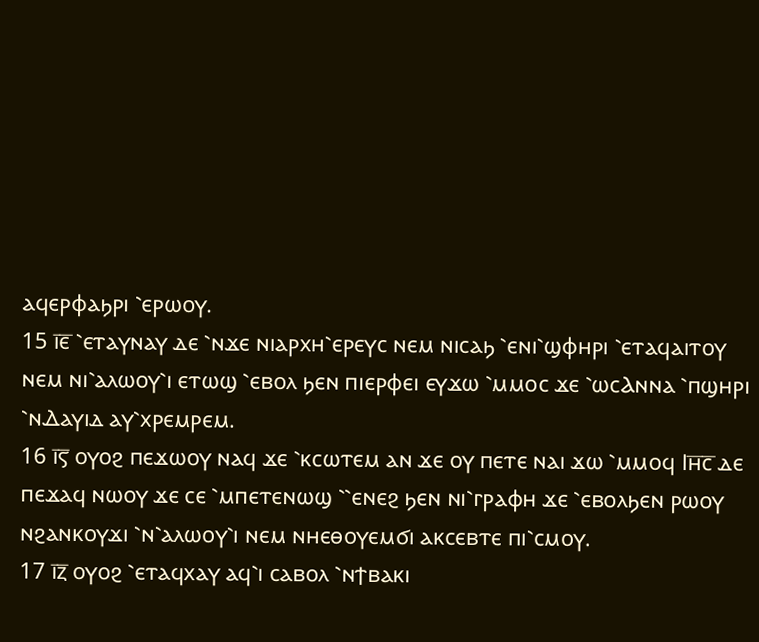ⲁϥⲉⲣⲫⲁϧⲣⲓ ⳿ⲉⲣⲱⲟⲩ.
15 ⲓ̅ⲉ̅ ⳿ⲉⲧⲁⲩⲛⲁⲩ ⲇⲉ ⳿ⲛϫⲉ ⲛⲓⲁⲣⲭⲏ⳿ⲉⲣⲉⲩⲥ ⲛⲉⲙ ⲛⲓⲥⲁϧ ⳿ⲉⲛⲓ⳿ϣⲫⲏⲣⲓ ⳿ⲉⲧⲁϥⲁⲓⲧⲟⲩ ⲛⲉⲙ ⲛⲓ⳿ⲁⲗⲱⲟⲩ⳿ⲓ ⲉⲧⲱϣ ⳿ⲉⲃⲟⲗ ϧⲉⲛ ⲡⲓⲉⲣⲫⲉⲓ ⲉⲩϫⲱ ⳿ⲙⲙⲟⲥ ϫⲉ ⳿ⲱⲥⲀⲛⲛⲁ ⳿ⲡϣⲏⲣⲓ ⳿ⲛⲆⲁⲩⲓⲇ ⲁⲩ⳿ⲭⲣⲉⲙⲣⲉⲙ.
16 ⲓ̅ⲋ̅ ⲟⲩⲟϩ ⲡⲉϫⲱⲟⲩ ⲛⲁϥ ϫⲉ ⳿ⲕⲥⲱⲧⲉⲙ ⲁⲛ ϫⲉ ⲟⲩ ⲡⲉⲧⲉ ⲛⲁⲓ ϫⲱ ⳿ⲙⲙⲟϥ Ⲓⲏ̅ⲥ̅ ⲇⲉ ⲡⲉϫⲁϥ ⲛⲱⲟⲩ ϫⲉ ⲥⲉ ⳿ⲙⲡⲉⲧⲉⲛⲱϣ ⳿⳿ⲉⲛⲉϩ ϧⲉⲛ ⲛⲓ⳿ⲅⲣⲁⲫⲏ ϫⲉ ⳿ⲉⲃⲟⲗϧⲉⲛ ⲣⲱⲟⲩ ⲛϩⲁⲛⲕⲟⲩϫⲓ ⳿ⲛ⳿ⲁⲗⲱⲟⲩ⳿ⲓ ⲛⲉⲙ ⲛⲏⲉⲑⲟⲩⲉⲙϭⲓ ⲁⲕⲥⲉⲃⲧⲉ ⲡⲓ⳿ⲥⲙⲟⲩ.
17 ⲓ̅ⲍ̅ ⲟⲩⲟϩ ⳿ⲉⲧⲁϥⲭⲁⲩ ⲁϥ⳿ⲓ ⲥⲁⲃⲟⲗ ⳿ⲛϯⲃⲁⲕⲓ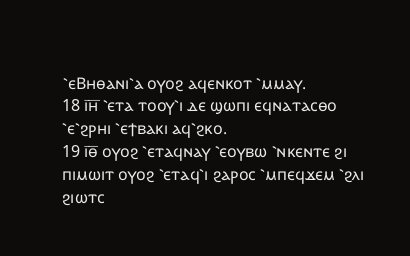⳿ⲉⲂⲏⲑⲁⲛⲓ⳿ⲁ ⲟⲩⲟϩ ⲁϥⲉⲛⲕⲟⲧ ⳿ⲙⲙⲁⲩ.
18 ⲓ̅ⲏ̅ ⳿ⲉⲧⲁ ⲧⲟⲟⲩ⳿ⲓ ⲇⲉ ϣⲱⲡⲓ ⲉϥⲛⲁⲧⲁⲥⲑⲟ ⳿ⲉ⳿ϩⲣⲏⲓ ⳿ⲉϯⲃⲁⲕⲓ ⲁϥ⳿ϩⲕⲟ.
19 ⲓ̅ⲑ̅ ⲟⲩⲟϩ ⳿ⲉⲧⲁϥⲛⲁⲩ ⳿ⲉⲟⲩⲃⲱ ⳿ⲛⲕⲉⲛⲧⲉ ϩⲓ ⲡⲓⲙⲱⲓⲧ ⲟⲩⲟϩ ⳿ⲉⲧⲁϥ⳿ⲓ ϩⲁⲣⲟⲥ ⳿ⲙⲡⲉϥϫⲉⲙ ⳿ϩⲗⲓ ϩⲓⲱⲧⲥ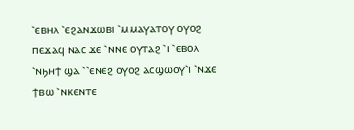⳿ⲉⲃⲏⲗ ⳿ⲉϩⲁⲛϫⲱⲃⲓ ⳿ⲙⲙⲁⲩⲁⲧⲟⲩ ⲟⲩⲟϩ ⲡⲉϫⲁϥ ⲛⲁⲥ ϫⲉ ⳿ⲛⲛⲉ ⲟⲩⲧⲁϩ ⳿ⲓ ⳿ⲉⲃⲟⲗ ⳿ⲛϧⲏϯ ϣⲁ ⳿⳿ⲉⲛⲉϩ ⲟⲩⲟϩ ⲁⲥϣⲱⲟⲩ⳿ⲓ ⳿ⲛϫⲉ ϯⲃⲱ ⳿ⲛⲕⲉⲛⲧⲉ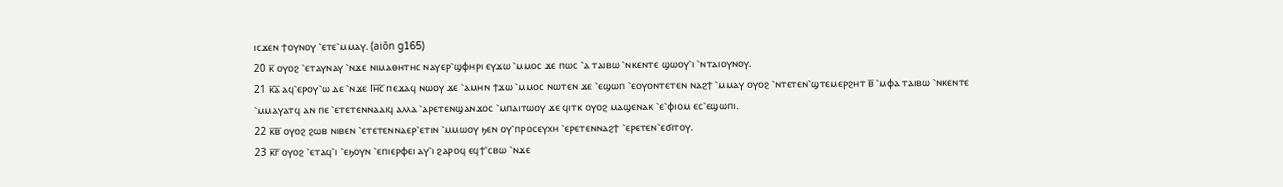ⲓⲥϫⲉⲛ ϯⲟⲩⲛⲟⲩ ⳿ⲉⲧⲉ⳿ⲙⲙⲁⲩ. (aiōn g165)
20 ⲕ̅ ⲟⲩⲟϩ ⳿ⲉⲧⲁⲩⲛⲁⲩ ⳿ⲛϫⲉ ⲛⲓⲙⲁⲑⲏⲧⲏⲥ ⲛⲁⲩⲉⲣ⳿ϣⲫⲏⲣⲓ ⲉⲩϫⲱ ⳿ⲙⲙⲟⲥ ϫⲉ ⲡⲱⲥ ⳿ⲁ ⲧⲁⲓⲃⲱ ⳿ⲛⲕⲉⲛⲧⲉ ϣⲱⲟⲩ⳿ⲓ ⳿ⲛⲧⲁⲓⲟⲩⲛⲟⲩ.
21 ⲕ̅ⲁ̅ ⲁϥ⳿ⲉⲣⲟⲩ⳿ⲱ ⲇⲉ ⳿ⲛϫⲉ Ⲓⲏ̅ⲥ̅ ⲡⲉϫⲁϥ ⲛⲱⲟⲩ ϫⲉ ⳿ⲁⲙⲏⲛ ϯϫⲱ ⳿ⲙⲙⲟⲥ ⲛⲱⲧⲉⲛ ϫⲉ ⳿ⲉϣⲱⲡ ⳿ⲉⲟⲩⲟⲛⲧⲉⲧⲉⲛ ⲛⲁϩϯ ⳿ⲙⲙⲁⲩ ⲟⲩⲟϩ ⳿ⲛⲧⲉⲧⲉⲛ⳿ϣⲧⲉⲙⲉⲣϩⲏⲧ ⲃ̅ ⳿ⲙⲫⲁ ⲧⲁⲓⲃⲱ ⳿ⲛⲕⲉⲛⲧⲉ ⳿ⲙⲙⲁⲩⲁⲧϥ ⲁⲛ ⲡⲉ ⳿ⲉⲧⲉⲧⲉⲛⲛⲁⲁⲓϥ ⲁⲗⲗⲁ ⳿ⲁⲣⲉⲧⲉⲛϣⲁⲛϫⲟⲥ ⳿ⲙⲡⲁⲓⲧⲱⲟⲩ ϫⲉ ϥⲓⲧⲕ ⲟⲩⲟϩ ⲙⲁϣⲉⲛⲁⲕ ⳿ⲉ⳿ⲫⲓⲟⲙ ⲉⲥ⳿ⲉϣⲱⲡⲓ.
22 ⲕ̅ⲃ̅ ⲟⲩⲟϩ ϩⲱⲃ ⲛⲓⲃⲉⲛ ⳿ⲉⲧⲉⲧⲉⲛⲛⲁⲉⲣ⳿ⲉⲧⲓⲛ ⳿ⲙⲙⲱⲟⲩ ϧⲉⲛ ⲟⲩ⳿ⲡⲣⲟⲥⲉⲩⲭⲏ ⳿ⲉⲣⲉⲧⲉⲛⲛⲁϩϯ ⳿ⲉⲣⲉⲧⲉⲛ⳿ⲉϭⲓⲧⲟⲩ.
23 ⲕ̅ⲅ̅ ⲟⲩⲟϩ ⳿ⲉⲧⲁϥ⳿ⲓ ⳿ⲉϧⲟⲩⲛ ⳿ⲉⲡⲓⲉⲣⲫⲉⲓ ⲁⲩ⳿ⲓ ϩⲁⲣⲟϥ ⲉϥϯ⳿ⲥⲃⲱ ⳿ⲛϫⲉ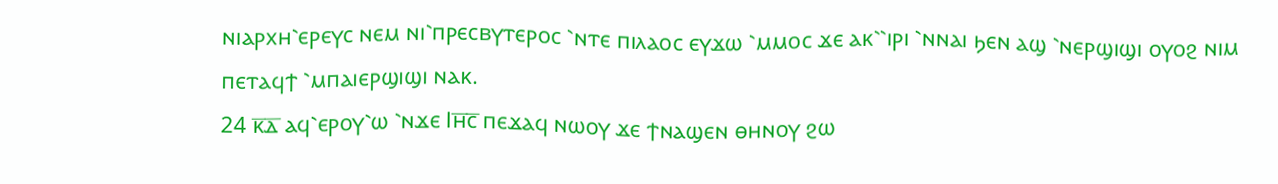ⲛⲓⲁⲣⲭⲏ⳿ⲉⲣⲉⲩⲥ ⲛⲉⲙ ⲛⲓ⳿ⲡⲣⲉⲥⲃⲩⲧⲉⲣⲟⲥ ⳿ⲛⲧⲉ ⲡⲓⲗⲁⲟⲥ ⲉⲩϫⲱ ⳿ⲙⲙⲟⲥ ϫⲉ ⲁⲕ⳿⳿ⲓⲣⲓ ⳿ⲛⲛⲁⲓ ϧⲉⲛ ⲁϣ ⳿ⲛⲉⲣϣⲓϣⲓ ⲟⲩⲟϩ ⲛⲓⲙ ⲡⲉⲧⲁϥϯ ⳿ⲙⲡⲁⲓⲉⲣϣⲓϣⲓ ⲛⲁⲕ.
24 ⲕ̅ⲇ̅ ⲁϥ⳿ⲉⲣⲟⲩ⳿ⲱ ⳿ⲛϫⲉ Ⲓⲏ̅ⲥ̅ ⲡⲉϫⲁϥ ⲛⲱⲟⲩ ϫⲉ ϯⲛⲁϣⲉⲛ ⲑⲏⲛⲟⲩ ϩⲱ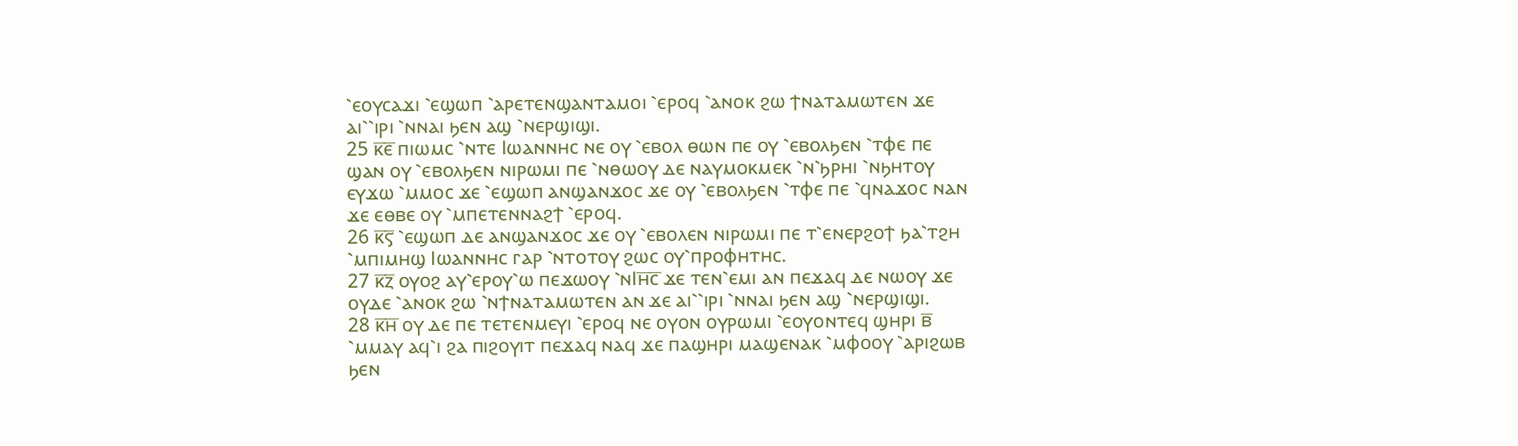⳿ⲉⲟⲩⲥⲁϫⲓ ⳿ⲉϣⲱⲡ ⳿ⲁⲣⲉⲧⲉⲛϣⲁⲛⲧⲁⲙⲟⲓ ⳿ⲉⲣⲟϥ ⳿ⲁⲛⲟⲕ ϩⲱ ϯⲛⲁⲧⲁⲙⲱⲧⲉⲛ ϫⲉ ⲁⲓ⳿⳿ⲓⲣⲓ ⳿ⲛⲛⲁⲓ ϧⲉⲛ ⲁϣ ⳿ⲛⲉⲣϣⲓϣⲓ.
25 ⲕ̅ⲉ̅ ⲡⲓⲱⲙⲥ ⳿ⲛⲧⲉ Ⲓⲱⲁⲛⲛⲏⲥ ⲛⲉ ⲟⲩ ⳿ⲉⲃⲟⲗ ⲑⲱⲛ ⲡⲉ ⲟⲩ ⳿ⲉⲃⲟⲗϧⲉⲛ ⳿ⲧⲫⲉ ⲡⲉ ϣⲁⲛ ⲟⲩ ⳿ⲉⲃⲟⲗϧⲉⲛ ⲛⲓⲣⲱⲙⲓ ⲡⲉ ⳿ⲛⲑⲱⲟⲩ ⲇⲉ ⲛⲁⲩⲙⲟⲕⲙⲉⲕ ⳿ⲛ⳿ϧⲣⲏⲓ ⳿ⲛϧⲏⲧⲟⲩ ⲉⲩϫⲱ ⳿ⲙⲙⲟⲥ ϫⲉ ⳿ⲉϣⲱⲡ ⲁⲛϣⲁⲛϫⲟⲥ ϫⲉ ⲟⲩ ⳿ⲉⲃⲟⲗϧⲉⲛ ⳿ⲧⲫⲉ ⲡⲉ ⳿ϥⲛⲁϫⲟⲥ ⲛⲁⲛ ϫⲉ ⲉⲑⲃⲉ ⲟⲩ ⳿ⲙⲡⲉⲧⲉⲛⲛⲁϩϯ ⳿ⲉⲣⲟϥ.
26 ⲕ̅ⲋ̅ ⳿ⲉϣⲱⲡ ⲇⲉ ⲁⲛϣⲁⲛϫⲟⲥ ϫⲉ ⲟⲩ ⳿ⲉⲃⲟⲗⲉⲛ ⲛⲓⲣⲱⲙⲓ ⲡⲉ ⲧ⳿ⲉⲛⲉⲣϩⲟϯ ϧⲁ⳿ⲧϩⲏ ⳿ⲙⲡⲓⲙⲏϣ Ⲓⲱⲁⲛⲛⲏⲥ ⲅⲁⲣ ⳿ⲛⲧⲟⲧⲟⲩ ϩⲱⲥ ⲟⲩ⳿ⲡⲣⲟⲫⲏⲧⲏⲥ.
27 ⲕ̅ⲍ̅ ⲟⲩⲟϩ ⲁⲩ⳿ⲉⲣⲟⲩ⳿ⲱ ⲡⲉϫⲱⲟⲩ ⳿ⲛⲒⲏ̅ⲥ̅ ϫⲉ ⲧⲉⲛ⳿ⲉⲙⲓ ⲁⲛ ⲡⲉϫⲁϥ ⲇⲉ ⲛⲱⲟⲩ ϫⲉ ⲟⲩⲇⲉ ⳿ⲁⲛⲟⲕ ϩⲱ ⳿ⲛϯⲛⲁⲧⲁⲙⲱⲧⲉⲛ ⲁⲛ ϫⲉ ⲁⲓ⳿⳿ⲓⲣⲓ ⳿ⲛⲛⲁⲓ ϧⲉⲛ ⲁϣ ⳿ⲛⲉⲣϣⲓϣⲓ.
28 ⲕ̅ⲏ̅ ⲟⲩ ⲇⲉ ⲡⲉ ⲧⲉⲧⲉⲛⲙⲉⲩⲓ ⳿ⲉⲣⲟϥ ⲛⲉ ⲟⲩⲟⲛ ⲟⲩⲣⲱⲙⲓ ⳿ⲉⲟⲩⲟⲛⲧⲉϥ ϣⲏⲣⲓ ⲃ̅ ⳿ⲙⲙⲁⲩ ⲁϥ⳿ⲓ ϩⲁ ⲡⲓϩⲟⲩⲓⲧ ⲡⲉϫⲁϥ ⲛⲁϥ ϫⲉ ⲡⲁϣⲏⲣⲓ ⲙⲁϣⲉⲛⲁⲕ ⳿ⲙⲫⲟⲟⲩ ⳿ⲁⲣⲓϩⲱⲃ ϧⲉⲛ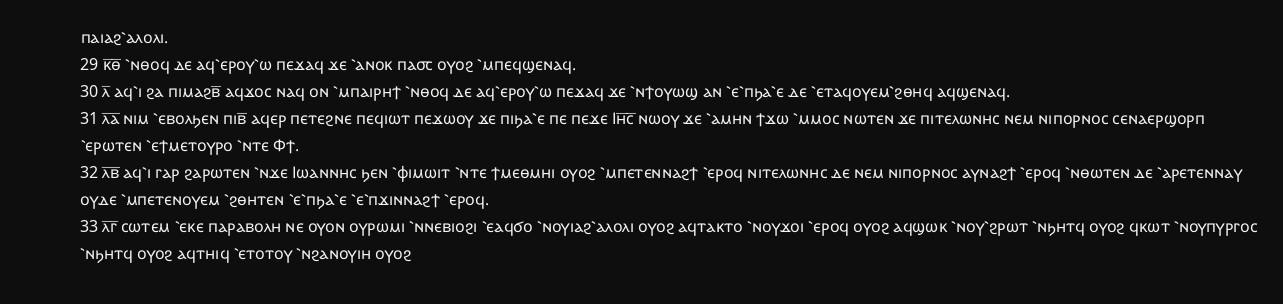ⲡⲁⲓⲁϩ⳿ⲁⲗⲟⲗⲓ.
29 ⲕ̅ⲑ̅ ⳿ⲛⲑⲟϥ ⲇⲉ ⲁϥ⳿ⲉⲣⲟⲩ⳿ⲱ ⲡⲉϫⲁϥ ϫⲉ ⳿ⲁⲛⲟⲕ ⲡⲁ⳪ ⲟⲩⲟϩ ⳿ⲙⲡⲉϥϣⲉⲛⲁϥ.
30 ⲗ̅ ⲁϥ⳿ⲓ ϩⲁ ⲡⲓⲙⲁϩⲃ̅ ⲁϥϫⲟⲥ ⲛⲁϥ ⲟⲛ ⳿ⲙⲡⲁⲓⲣⲏϯ ⳿ⲛⲑⲟϥ ⲇⲉ ⲁϥ⳿ⲉⲣⲟⲩ⳿ⲱ ⲡⲉϫⲁϥ ϫⲉ ⳿ⲛϯⲟⲩⲱϣ ⲁⲛ ⳿ⲉ⳿ⲡϧⲁ⳿ⲉ ⲇⲉ ⳿ⲉⲧⲁϥⲟⲩⲉⲙ⳿ϩⲑⲏϥ ⲁϥϣⲉⲛⲁϥ.
31 ⲗ̅ⲁ̅ ⲛⲓⲙ ⳿ⲉⲃⲟⲗϧⲉⲛ ⲡⲓⲃ̅ ⲁϥⲉⲣ ⲡⲉⲧⲉϩⲛⲉ ⲡⲉϥⲓⲱⲧ ⲡⲉϫⲱⲟⲩ ϫⲉ ⲡⲓϧⲁ⳿ⲉ ⲡⲉ ⲡⲉϫⲉ Ⲓⲏ̅ⲥ̅ ⲛⲱⲟⲩ ϫⲉ ⳿ⲁⲙⲏⲛ ϯϫⲱ ⳿ⲙⲙⲟⲥ ⲛⲱⲧⲉⲛ ϫⲉ ⲡⲓⲧⲉⲗⲱⲛⲏⲥ ⲛⲉⲙ ⲛⲓⲡⲟⲣⲛⲟⲥ ⲥⲉⲛⲁⲉⲣϣⲟⲣⲡ ⳿ⲉⲣⲱⲧⲉⲛ ⳿ⲉϯⲙⲉⲧⲟⲩⲣⲟ ⳿ⲛⲧⲉ Ⲫϯ.
32 ⲗ̅ⲃ̅ ⲁϥ⳿ⲓ ⲅⲁⲣ ϩⲁⲣⲱⲧⲉⲛ ⳿ⲛϫⲉ Ⲓⲱⲁⲛⲛⲏⲥ ϧⲉⲛ ⳿ⲫⲓⲙⲱⲓⲧ ⳿ⲛⲧⲉ ϯⲙⲉⲑⲙⲏⲓ ⲟⲩⲟϩ ⳿ⲙⲡⲉⲧⲉⲛⲛⲁϩϯ ⳿ⲉⲣⲟϥ ⲛⲓⲧⲉⲗⲱⲛⲏⲥ ⲇⲉ ⲛⲉⲙ ⲛⲓⲡⲟⲣⲛⲟⲥ ⲁⲩⲛⲁϩϯ ⳿ⲉⲣⲟϥ ⳿ⲛⲑⲱⲧⲉⲛ ⲇⲉ ⳿ⲁⲣⲉⲧⲉⲛⲛⲁⲩ ⲟⲩⲇⲉ ⳿ⲙⲡⲉⲧⲉⲛⲟⲩⲉⲙ ⳿ϩⲑⲏⲧⲉⲛ ⳿ⲉ⳿ⲡϧⲁ⳿ⲉ ⳿ⲉ⳿ⲡϫⲓⲛⲛⲁϩϯ ⳿ⲉⲣⲟϥ.
33 ⲗ̅ⲅ̅ ⲥⲱⲧⲉⲙ ⳿ⲉⲕⲉ ⲡⲁⲣⲁⲃⲟⲗⲏ ⲛⲉ ⲟⲩⲟⲛ ⲟⲩⲣⲱⲙⲓ ⳿ⲛⲛⲉⲃⲓⲟϩⲓ ⳿ⲉⲁϥϭⲟ ⳿ⲛⲟⲩⲓⲁϩ⳿ⲁⲗⲟⲗⲓ ⲟⲩⲟϩ ⲁϥⲧⲁⲕⲧⲟ ⳿ⲛⲟⲩϫⲟⲓ ⳿ⲉⲣⲟϥ ⲟⲩⲟϩ ⲁϥϣⲱⲕ ⳿ⲛⲟⲩ⳿ϩⲣⲱⲧ ⳿ⲛϧⲏⲧϥ ⲟⲩⲟϩ ϥⲕⲱⲧ ⳿ⲛⲟⲩⲡⲩⲣⲅⲟⲥ ⳿ⲛϧⲏⲧϥ ⲟⲩⲟϩ ⲁϥⲧⲏⲓϥ ⳿ⲉⲧⲟⲧⲟⲩ ⳿ⲛϩⲁⲛⲟⲩⲓⲏ ⲟⲩⲟϩ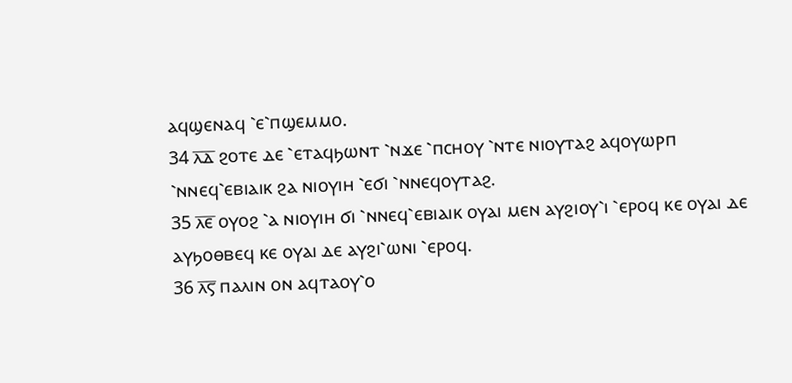ⲁϥϣⲉⲛⲁϥ ⳿ⲉ⳿ⲡϣⲉⲙⲙⲟ.
34 ⲗ̅ⲇ̅ ϩⲟⲧⲉ ⲇⲉ ⳿ⲉⲧⲁϥϧⲱⲛⲧ ⳿ⲛϫⲉ ⳿ⲡⲥⲏⲟⲩ ⳿ⲛⲧⲉ ⲛⲓⲟⲩⲧⲁϩ ⲁϥⲟⲩⲱⲣⲡ ⳿ⲛⲛⲉϥ⳿ⲉⲃⲓⲁⲓⲕ ϩⲁ ⲛⲓⲟⲩⲓⲏ ⳿ⲉϭⲓ ⳿ⲛⲛⲉϥⲟⲩⲧⲁϩ.
35 ⲗ̅ⲉ̅ ⲟⲩⲟϩ ⳿ⲁ ⲛⲓⲟⲩⲓⲏ ϭⲓ ⳿ⲛⲛⲉϥ⳿ⲉⲃⲓⲁⲓⲕ ⲟⲩⲁⲓ ⲙⲉⲛ ⲁⲩϩⲓⲟⲩ⳿ⲓ ⳿ⲉⲣⲟϥ ⲕⲉ ⲟⲩⲁⲓ ⲇⲉ ⲁⲩϧⲟⲑⲃⲉϥ ⲕⲉ ⲟⲩⲁⲓ ⲇⲉ ⲁⲩϩⲓ⳿ⲱⲛⲓ ⳿ⲉⲣⲟϥ.
36 ⲗ̅ⲋ̅ ⲡⲁⲗⲓⲛ ⲟⲛ ⲁϥⲧⲁⲟⲩ⳿ⲟ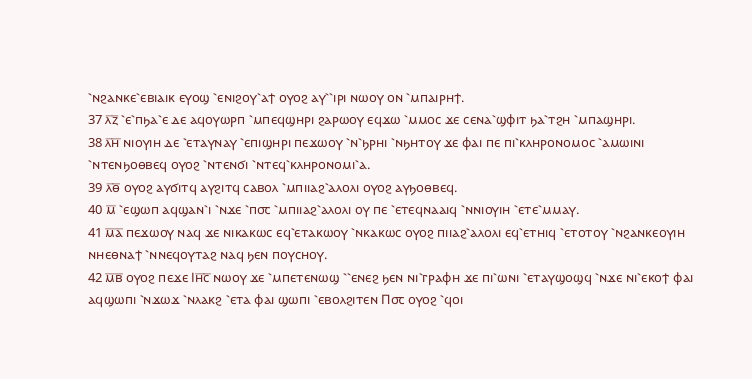⳿ⲛϩⲁⲛⲕⲉ⳿ⲉⲃⲓⲁⲓⲕ ⲉⲩⲟϣ ⳿ⲉⲛⲓϩⲟⲩ⳿ⲁϯ ⲟⲩⲟϩ ⲁⲩ⳿⳿ⲓⲣⲓ ⲛⲱⲟⲩ ⲟⲛ ⳿ⲙⲡⲁⲓⲣⲏϯ.
37 ⲗ̅ⲍ̅ ⳿ⲉ⳿ⲡϧⲁ⳿ⲉ ⲇⲉ ⲁϥⲟⲩⲱⲣⲡ ⳿ⲙⲡⲉϥϣⲏⲣⲓ ϩⲁⲣⲱⲟⲩ ⲉϥϫⲱ ⳿ⲙⲙⲟⲥ ϫⲉ ⲥⲉⲛⲁ⳿ϣⲫⲓⲧ ϧⲁ⳿ⲧϩⲏ ⳿ⲙⲡⲁϣⲏⲣⲓ.
38 ⲗ̅ⲏ̅ ⲛⲓⲟⲩⲓⲏ ⲇⲉ ⳿ⲉⲧⲁⲩⲛⲁⲩ ⳿ⲉⲡⲓϣⲏⲣⲓ ⲡⲉϫⲱⲟⲩ ⳿ⲛ⳿ϧⲣⲏⲓ ⳿ⲛϧⲏⲧⲟⲩ ϫⲉ ⲫⲁⲓ ⲡⲉ ⲡⲓ⳿ⲕⲗⲏⲣⲟⲛⲟⲙⲟⲥ ⳿ⲁⲙⲱⲓⲛⲓ ⳿ⲛⲧⲉⲛϧⲟⲑⲃⲉϥ ⲟⲩⲟϩ ⳿ⲛⲧⲉⲛϭⲓ ⳿ⲛⲧⲉϥ⳿ⲕⲗⲏⲣⲟⲛⲟⲙⲓ⳿ⲁ.
39 ⲗ̅ⲑ̅ ⲟⲩⲟϩ ⲁⲩϭⲓⲧϥ ⲁⲩϩⲓⲧϥ ⲥⲁⲃⲟⲗ ⳿ⲙⲡⲓⲓⲁϩ⳿ⲁⲗⲟⲗⲓ ⲟⲩⲟϩ ⲁⲩϧⲟⲑⲃⲉϥ.
40 ⲙ̅ ⳿ⲉϣⲱⲡ ⲁϥϣⲁⲛ⳿ⲓ ⳿ⲛϫⲉ ⳿ⲡ⳪ ⳿ⲙⲡⲓⲓⲁϩ⳿ⲁⲗⲟⲗⲓ ⲟⲩ ⲡⲉ ⳿ⲉⲧⲉϥⲛⲁⲁⲓϥ ⳿ⲛⲛⲓⲟⲩⲓⲏ ⳿ⲉⲧⲉ⳿ⲙⲙⲁⲩ.
41 ⲙ̅ⲁ̅ ⲡⲉϫⲱⲟⲩ ⲛⲁϥ ϫⲉ ⲛⲓⲕⲁⲕⲱⲥ ⲉϥ⳿ⲉⲧⲁⲕⲱⲟⲩ ⳿ⲛⲕⲁⲕⲱⲥ ⲟⲩⲟϩ ⲡⲓⲓⲁϩ⳿ⲁⲗⲟⲗⲓ ⲉϥ⳿ⲉⲧⲏⲓϥ ⳿ⲉⲧⲟⲧⲟⲩ ⳿ⲛϩⲁⲛⲕⲉⲟⲩⲓⲏ ⲛⲏⲉⲑⲛⲁϯ ⳿ⲛⲛⲉϥⲟⲩⲧⲁϩ ⲛⲁϥ ϧⲉⲛ ⲡⲟⲩⲥⲏⲟⲩ.
42 ⲙ̅ⲃ̅ ⲟⲩⲟϩ ⲡⲉϫⲉ Ⲓⲏ̅ⲥ̅ ⲛⲱⲟⲩ ϫⲉ ⳿ⲙⲡⲉⲧⲉⲛⲱϣ ⳿⳿ⲉⲛⲉϩ ϧⲉⲛ ⲛⲓ⳿ⲅⲣⲁⲫⲏ ϫⲉ ⲡⲓ⳿ⲱⲛⲓ ⳿ⲉⲧⲁⲩϣⲟϣϥ ⳿ⲛϫⲉ ⲛⲓ⳿ⲉⲕⲟϯ ⲫⲁⲓ ⲁϥϣⲱⲡⲓ ⳿ⲛϫⲱϫ ⳿ⲛⲗⲁⲕϩ ⳿ⲉⲧⲁ ⲫⲁⲓ ϣⲱⲡⲓ ⳿ⲉⲃⲟⲗϩⲓⲧⲉⲛ Ⲡ⳪ ⲟⲩⲟϩ ⳿ϥⲟⲓ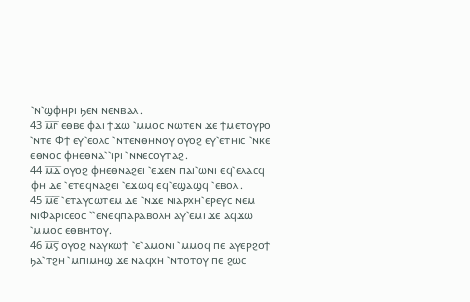⳿ⲛ⳿ϣⲫⲏⲣⲓ ϧⲉⲛ ⲛⲉⲛⲃⲁⲗ.
43 ⲙ̅ⲅ̅ ⲉⲑⲃⲉ ⲫⲁⲓ ϯϫⲱ ⳿ⲙⲙⲟⲥ ⲛⲱⲧⲉⲛ ϫⲉ ϯⲙⲉⲧⲟⲩⲣⲟ ⳿ⲛⲧⲉ Ⲫϯ ⲉⲩ⳿ⲉⲟⲗⲥ ⳿ⲛⲧⲉⲛⲑⲏⲛⲟⲩ ⲟⲩⲟϩ ⲉⲩ⳿ⲉⲧⲏⲓⲥ ⳿ⲛⲕⲉ ⲉⲑⲛⲟⲥ ⲫⲏⲉⲑⲛⲁ⳿⳿ⲓⲣⲓ ⳿ⲛⲛⲉⲥⲟⲩⲧⲁϩ.
44 ⲙ̅ⲇ̅ ⲟⲩⲟϩ ⲫⲏⲉⲑⲛⲁϩⲉⲓ ⳿ⲉϫⲉⲛ ⲡⲁⲓ⳿ⲱⲛⲓ ⲉϥ⳿ⲉⲗⲁⲥϥ ⲫⲏ ⲇⲉ ⳿ⲉⲧⲉϥⲛⲁϩⲉⲓ ⳿ⲉϫⲱϥ ⲉϥ⳿ⲉϣⲁϣϥ ⳿ⲉⲃⲟⲗ.
45 ⲙ̅ⲉ̅ ⳿ⲉⲧⲁⲩⲥⲱⲧⲉⲙ ⲇⲉ ⳿ⲛϫⲉ ⲛⲓⲁⲣⲭⲏ⳿ⲉⲣⲉⲩⲥ ⲛⲉⲙ ⲛⲓⲪⲁⲣⲓⲥⲉⲟⲥ ⳿⳿ⲉⲛⲉϥⲡⲁⲣⲁⲃⲟⲗⲏ ⲁⲩ⳿ⲉⲙⲓ ϫⲉ ⲁϥϫⲱ ⳿ⲙⲙⲟⲥ ⲉⲑⲃⲏⲧⲟⲩ.
46 ⲙ̅ⲋ̅ ⲟⲩⲟϩ ⲛⲁⲩⲕⲱϯ ⳿ⲉ⳿ⲁⲙⲟⲛⲓ ⳿ⲙⲙⲟϥ ⲡⲉ ⲁⲩⲉⲣϩⲟϯ ϧⲁ⳿ⲧϩⲏ ⳿ⲙⲡⲓⲙⲏϣ ϫⲉ ⲛⲁϥⲭⲏ ⳿ⲛⲧⲟⲧⲟⲩ ⲡⲉ ϩⲱⲥ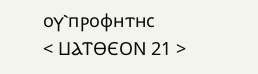ⲟⲩ⳿ⲡⲣⲟⲫⲏⲧⲏⲥ
< ⳘⲀⲦⲐⲈⲞⲚ 21 >